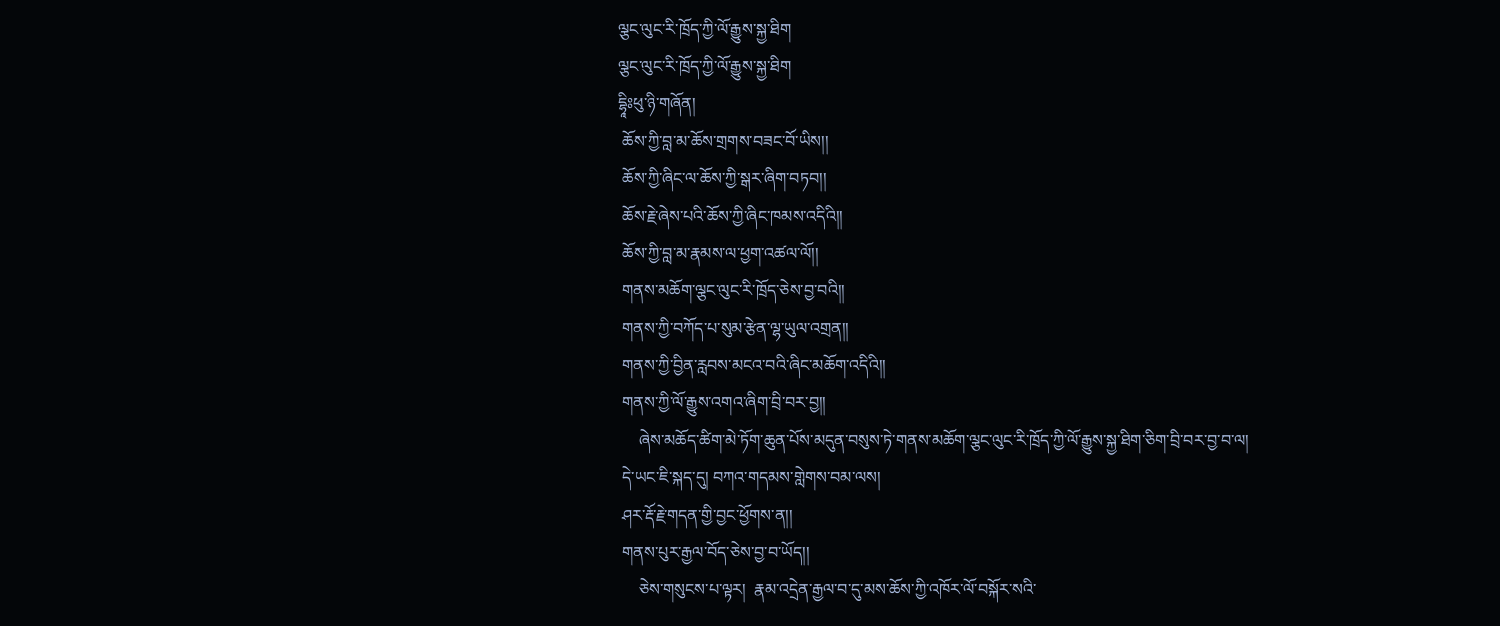ལྕང་ལུང་རི་ཁྲོད་ཀྱི་ལོ་རྒྱུས་སྐྱ་ཐིག
ལྕང་ལུང་རི་ཁྲོད་ཀྱི་ལོ་རྒྱུས་སྐྱ་ཐིག
དྷཱིཿཕུ་ཉི་གཞོན།
 ཆོས་ཀྱི་བླ་མ་ཆོས་གྲགས་བཟང་བོ་ཡིས།།
 ཆོས་ཀྱི་ཞིང་ལ་ཆོས་ཀྱི་སྒར་ཞིག་བཏབ།།
 ཆོས་རྗེ་ཞེས་པའི་ཆོས་ཀྱི་ཞིང་ཁམས་འདིའི།།
 ཆོས་ཀྱི་བླ་མ་རྣམས་ལ་ཕྱག་འཚལ་ལོ།།
 གནས་མཆོག་ལྕང་ལུང་རི་ཁྲོད་ཅེས་བྱ་བའི།།
 གནས་ཀྱི་བཀོད་པ་སུམ་རྩེན་ལྷ་ཡུལ་འགྲན།།
 གནས་ཀྱི་བྱིན་རླབས་མངའ་བའི་ཞིང་མཆོག་འདིའི།།
 གནས་ཀྱི་ལོ་རྒྱུས་འགའ་ཞིག་བྲི་བར་བྱ།།
     ཞེས་མཆོད་ཚིག་མེ་ཏོག་ཆུན་པོས་མདུན་བསུས་ཏེ་གནས་མཆོག་ལྕང་ལུང་རི་ཁྲོད་ཀྱི་ལོ་རྒྱུས་སྐྱ་ཐིག་ཅིག་བྲི་བར་བྱ་བ་ལ།
 དེ་ཡང་ཇི་སྐད་དུ། བཀའ་གདམས་གླེགས་བམ་ལས།
 ཤར་རྡོ་རྗེ་གདན་གྱི་བྱང་ཕྱོགས་ན།།
 གནས་པུར་རྒྱལ་བོད་ཅེས་བྱ་བ་ཡོད།།
     ཅེས་གསུངས་པ་ལྟར།  རྣམ་འདྲེན་རྒྱལ་བ་དུ་མས་ཆོས་ཀྱི་འཁོར་ལོ་བསྐོར་སའི་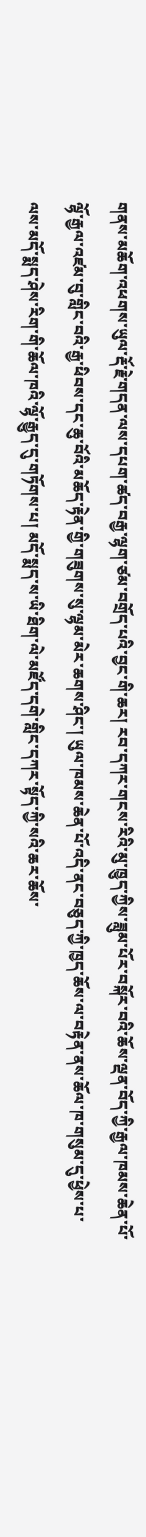གནས་མཆོག་འཕགས་ཡུལ་རྡོ་རྗེ་གདན་ལས་དཔག་ཚད་བརྒྱ་ལྷག་ཙམ་བགྲོད་པའི་བྱང་གི་ཆར། རབ་དཀར་གངས་རིའི་མུ་ཁྱུད་ཀྱིས་ཟླུམ་པོར་བསྐོར་བའི་ཆོས་ལྡན་བོད་ཀྱི་རྒྱལ་ཁམས་ཆེན་པོ་ལྷོ་རྒྱལ་འཛམ་བུ་གླིང་བའི་རྒྱ་ཕིབས་དང་ཆུ་བོའི་མཆོད་རྟེན་གྱི་གཟུགས་སུ་ལྷམ་མེར་ཆགས་ཤིང་། ཡུལ་ཁམས་ཆེན་པོ་འདི་ནང་བཅུད་ཀྱི་ཁྱད་ཆོས་ལ་བརྟེན་ནས་ཆོལ་ཁ་གསུམ་དུ་ཕྱེས་པ་ལས་མདོ་སྨད་ཤེས་རིག་གི་ཆོལ་ཁའི་ལྷོ་རྒྱུད་དུ་གཏོགས་པ། མདོ་སྨད་ས་ཡི་ཐིག་ལེ་མཛོད་དགེ་གླིང་དཀར་སྟོད་ཀྱི་སའི་ཆར་ཆོས་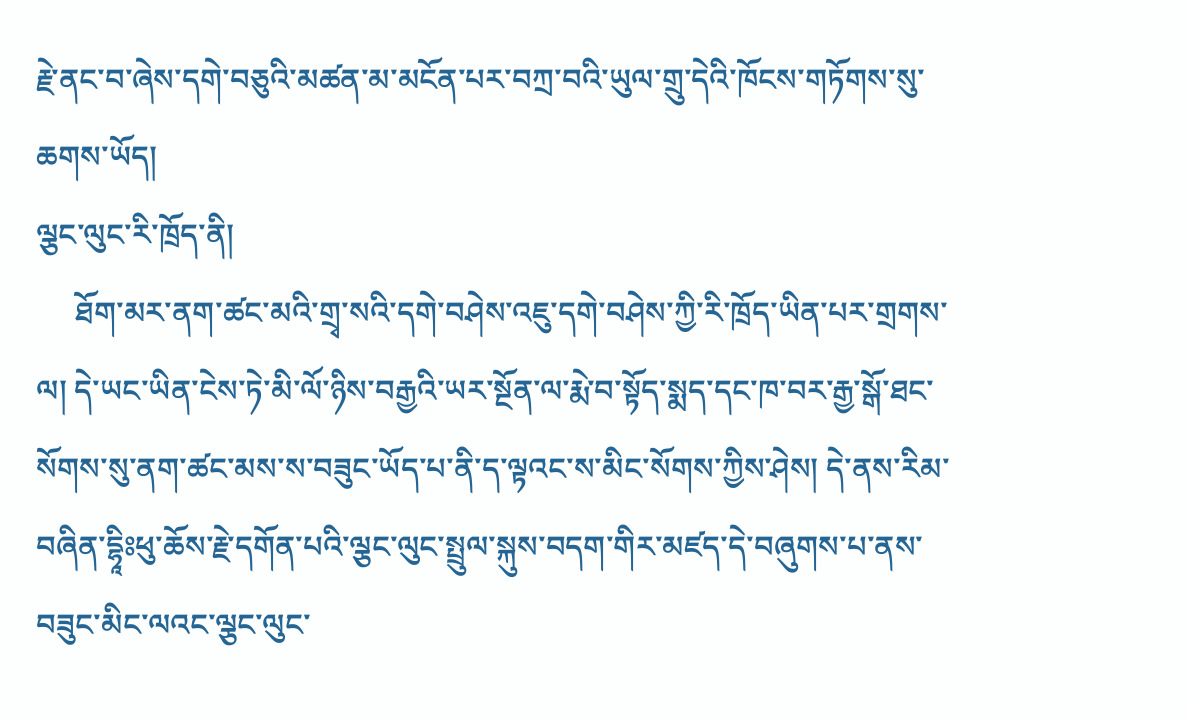རྗེ་ནང་བ་ཞེས་དགེ་བཅུའི་མཚན་མ་མངོན་པར་བཀྲ་བའི་ཡུལ་གྲུ་དེའི་ཁོངས་གཏོགས་སུ་ཆགས་ཡོད།
ལྕང་ལུང་རི་ཁྲོད་ནི།
     ཐོག་མར་ནག་ཚང་མའི་གྲྭ་སའི་དགེ་བཤེས་འཇུ་དགེ་བཤེས་ཀྱི་རི་ཁྲོད་ཡིན་པར་གྲགས་ལ། དེ་ཡང་ཡིན་ངེས་ཏེ་མི་ལོ་ཉིས་བརྒྱའི་ཡར་སྔོན་ལ་རྨེ་བ་སྟོད་སྨད་དང་ཁ་བར་རྒྱ་སྒོ་ཐང་སོགས་སུ་ནག་ཚང་མས་ས་བཟུང་ཡོད་པ་ནི་ད་ལྟའང་ས་མིང་སོགས་ཀྱིས་ཤེས། དེ་ནས་རིམ་བཞིན་དྷཱིཿཕུ་ཆོས་རྗེ་དགོན་པའི་ལྕང་ལུང་སྤྲུལ་སྐུས་བདག་གིར་མཛད་དེ་བཞུགས་པ་ནས་བཟུང་མིང་ལའང་ལྕང་ལུང་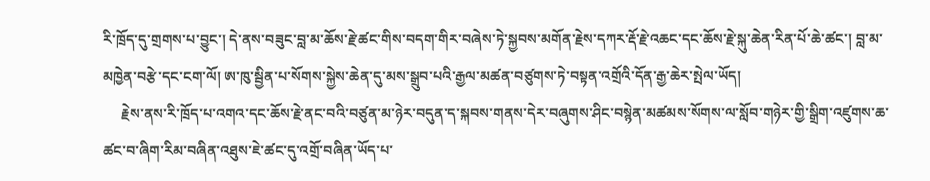རི་ཁྲོད་དུ་གྲགས་པ་བྱུང་། དེ་ནས་བཟུང་བླ་མ་ཆོས་རྗེ་ཚང་གིས་བདག་གིར་བཞེས་ཏེ་སྐྱབས་མགོན་རྗེས་དཀར་རྡོ་རྗེ་འཆང་དང་ཆོས་རྗེ་སྐུ་ཆེན་རིན་པོ་ཆེ་ཚང་། བླ་མ་མཁྱེན་བརྩེ་དང་ངག་ལོ། ཨ་ཁུ་སྦྱིན་པ་སོགས་སྐྱེས་ཆེན་དུ་མས་སྒྲུབ་པའི་རྒྱལ་མཚན་བཙུགས་ཏེ་བསྟན་འགྲོའི་དོན་རྒྱ་ཆེར་སྤེལ་ཡོད།
     རྗེས་ནས་རི་ཁྲོད་པ་འགའ་དང་ཆོས་རྗེ་ནང་བའི་བཙུན་མ་ཉེར་བདུན་ད་སྐབས་གནས་དེར་བཞུགས་ཤིང་བསྙེན་མཚམས་སོགས་ལ་སློབ་གཉེར་གྱི་སྒྲིག་འཛུགས་ཆ་ཚང་བ་ཞིག་རིམ་བཞིན་འཐུས་ཇེ་ཚང་དུ་འགྲོ་བཞིན་ཡོད་པ་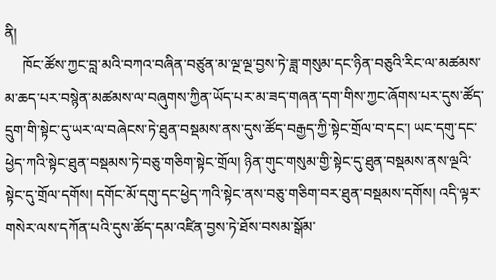ནི།
     ཁོང་ཚོས་ཀྱང་བླ་མའི་བཀའ་བཞིན་བཙུན་མ་ལྔ་ལྔ་བྱས་ཏེ་ཟླ་གསུམ་དང་ཉིན་བཅུའི་རིང་ལ་མཚམས་མ་ཆད་པར་བསྙེན་མཚམས་ལ་བཞུགས་ཀྱིན་ཡོད་པར་མ་ཟད་གཞན་དག་གིས་ཀྱང་ཞོགས་པར་དུས་ཚོད་དྲུག་གི་སྟེང་དུ་ཡར་ལ་བཞེངས་ཏེ་ཐུན་བསྡམས་ནས་དུས་ཚོད་བརྒྱད་ཀྱི་སྟེང་གྲོལ་བ་དང་། ཡང་དགུ་དང་ཕྱེད་ཀའི་སྟེང་ཐུན་བསྡམས་ཏེ་བཅུ་གཅིག་སྟེང་གྲོལ། ཉིན་གུང་གསུམ་གྱི་སྟེང་དུ་ཐུན་བསྡམས་ནས་ལྔའི་སྟེང་དུ་གྲོལ་དགོས། དགོང་མོ་དགུ་དང་ཕྱེད་ཀའི་སྟེང་ནས་བཅུ་གཅིག་བར་ཐུན་བསྡམས་དགོས། འདི་ལྟར་གསེར་ལས་དཀོན་པའི་དུས་ཚོད་དམ་འཛིན་བྱས་ཏེ་ཐོས་བསམ་སྒོམ་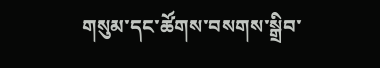གསུམ་དང་ཚོགས་བསགས་སྒྲིབ་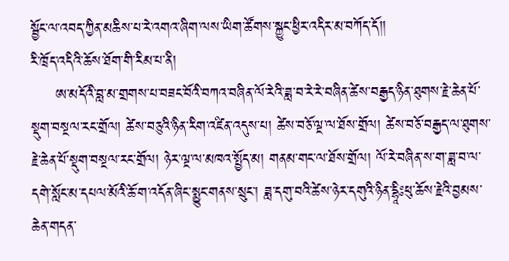སྦྱོང་ལ་འབད་ཀྱིན་མཆིས་པ་རེ་འགའ་ཞིག་ལས་ཡིག་ཚོགས་སྐྱུང་ཕྱིར་འདིར་མ་བཀོད་དོ།།
རི་ཁྲོད་འདིའི་ཆོས་ཐོག་གི་རིམ་པ་ནི།
     ཨ་མདོའི་བླ་མ་གྲགས་པ་བཟང་བོའི་བཀའ་བཞིན་ལོ་རེའི་ཟླ་བ་རེ་རེ་བཞིན་ཚེས་བརྒྱད་ཉིན་ཐུགས་རྗེ་ཆེན་པོ་སྡུག་བསྔལ་རང་གྲོལ། ཚེས་བཅུའི་ཉིན་རིག་འཛིན་འདུས་པ། ཚེས་བཅོ་ལྔ་ལ་ཐོས་གྲོལ། ཚེས་བཅོ་བརྒྱད་ལ་ཐུགས་རྗེ་ཆེན་པོ་སྡུག་བསྔལ་རང་གྲོལ། ཉེར་ལྔ་ལ་མཁའ་སྤྱོད་མ། གནམ་གང་ལ་ཐོས་གྲོལ། ལོ་རེ་བཞིན་ས་ག་ཟླ་བ་ལ་དགེ་སློང་མ་དཔལ་མོའི་ཆོ་ག་འདོན་ཞིང་སྨྱུང་གནས་སྲུང་། ཟླ་དགུ་བའི་ཚེས་ཉེར་དགུའི་ཉིན་དྷཱིཿཕུ་ཆོས་རྗེའི་བྱམས་ཆེན་གདན་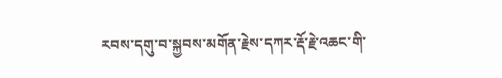རབས་དགུ་བ་སྐྱབས་མགོན་རྗེས་དཀར་རྡོ་རྗེ་འཆང་གི་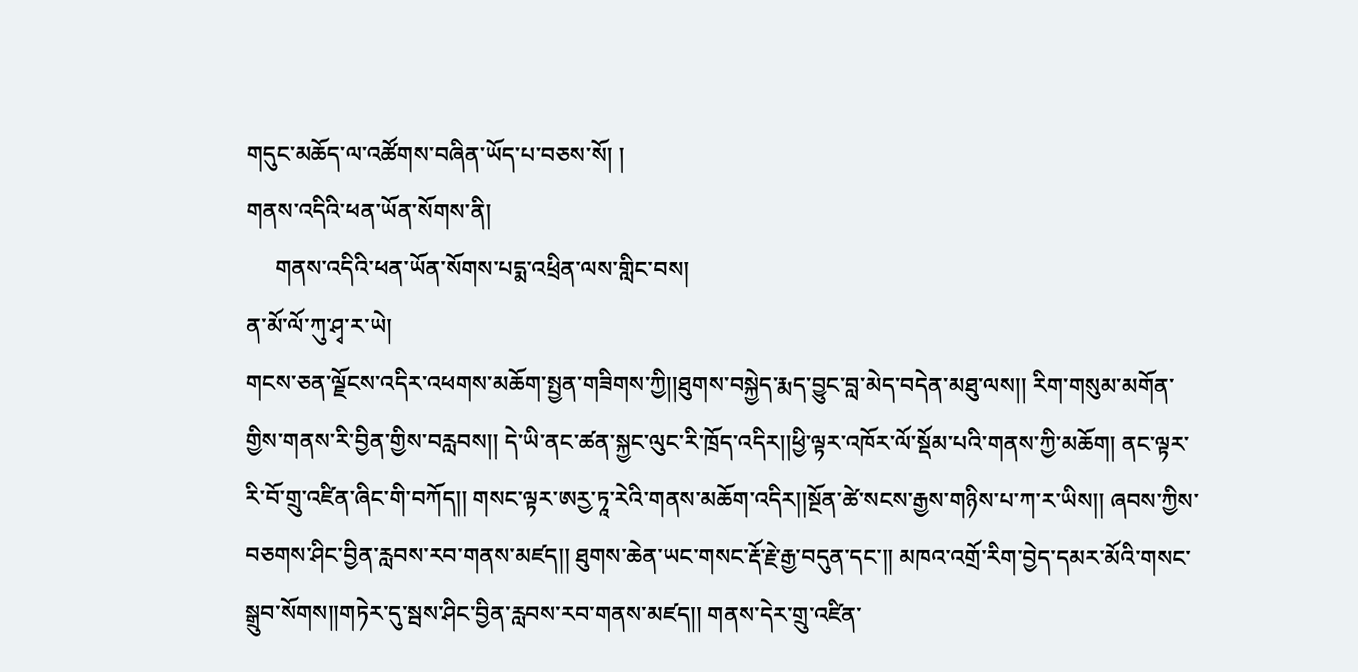གདུང་མཆོད་ལ་འཚོགས་བཞིན་ཡོད་པ་བཅས་སོ། །
གནས་འདིའི་ཕན་ཡོན་སོགས་ནི།
     གནས་འདིའི་ཕན་ཡོན་སོགས་པདྨ་འཕྲིན་ལས་གླིང་བས།
ན་མོ་ལོ་ཀུ་ཤྭ་ར་ཡེ།
གངས་ཅན་ལྗོངས་འདིར་འཕགས་མཆོག་སྤྱན་གཟིགས་ཀྱི།།ཐུགས་བསྐྱེད་རྨད་བྱུང་བླ་མེད་བདེན་མཐུ་ལས།། རིག་གསུམ་མགོན་གྱིས་གནས་རི་བྱིན་གྱིས་བརླབས།། དེ་ཡི་ནང་ཚན་སྐྱང་ལུང་རི་ཁྲོད་འདིར།།ཕྱི་ལྟར་འཁོར་ལོ་སྡོམ་པའི་གནས་ཀྱི་མཆོག། ནང་ལྟར་རི་བོ་གྲུ་འཛིན་ཞིང་གི་བཀོད།། གསང་ལྟར་ཨརྱ་ཏཱ་རེའི་གནས་མཆོག་འདིར།།སྔོན་ཚེ་སངས་རྒྱས་གཉིས་པ་ཀ་ར་ཡིས།། ཞབས་ཀྱིས་བཅགས་ཤིང་བྱིན་རླབས་རབ་གནས་མཛད།། ཐུགས་ཆེན་ཡང་གསང་རྡོ་རྗེ་རྒྱ་བདུན་དང་།། མཁའ་འགྲོ་རིག་བྱེད་དམར་མོའི་གསང་སྒྲུབ་སོགས།།གཏེར་དུ་སྦས་ཤིང་བྱིན་རླབས་རབ་གནས་མཛད།། གནས་དེར་གྲུ་འཛིན་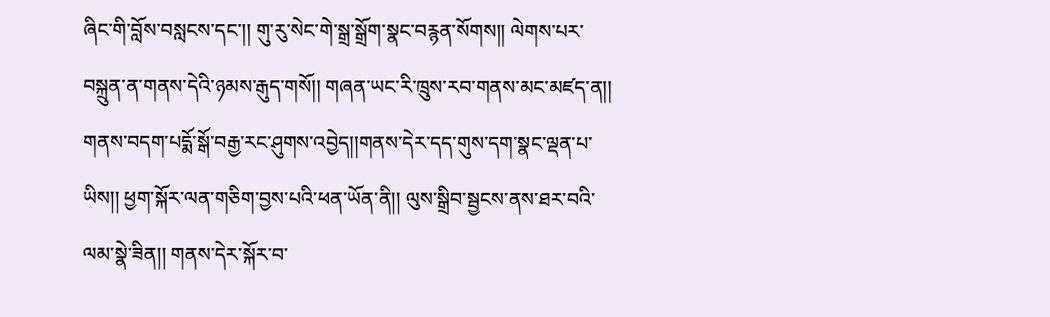ཞིང་གི་བློས་བསླངས་དང་།། གུ་རུ་སེང་གེ་སྒྲ་སྒྲོག་སྣང་བརྙན་སོགས།། ལེགས་པར་བསྐྲུན་ན་གནས་དེའི་ཉམས་རྒུད་གསོ།། གཞན་ཡང་རི་ཁྲུས་རབ་གནས་མང་མཛད་ན།། གནས་བདག་པདྨོ་སྒོ་བརྒྱ་རང་ཤུགས་འབྱེད།།གནས་དེར་དད་གུས་དག་སྣང་ལྡན་པ་ཡིས།། ཕྱག་སྐོར་ལན་གཅིག་བྱས་པའི་ཕན་ཡོན་ནི།། ལུས་སྒྲིབ་སྦྱངས་ནས་ཐར་བའི་ལམ་སྣེ་ཟིན།། གནས་དེར་སྐོར་བ་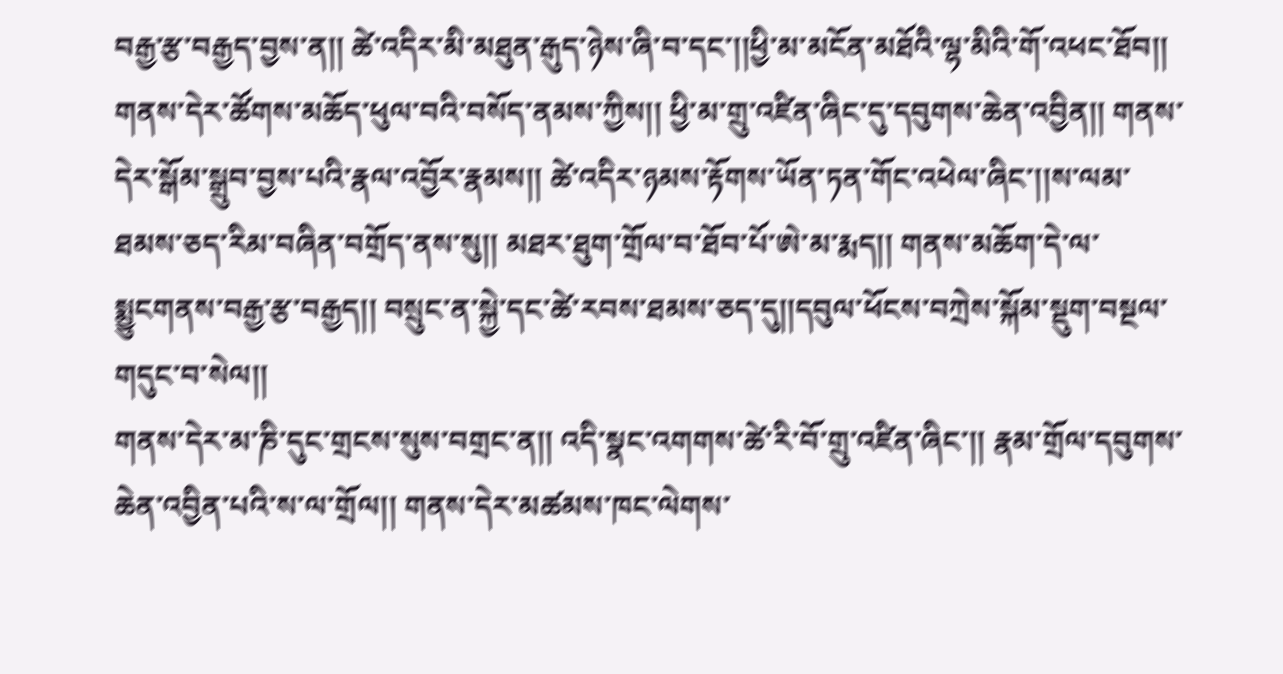བརྒྱ་རྩ་བརྒྱད་བྱས་ན།། ཚེ་འདིར་མི་མཐུན་རྒུད་ཉེས་ཞི་བ་དང་།།ཕྱི་མ་མངོན་མཐོའི་ལྷ་མིའི་གོ་འཕང་ཐོབ།། གནས་དེར་ཚོགས་མཆོད་ཕུལ་བའི་བསོད་ནམས་ཀྱིས།། ཕྱི་མ་གྲུ་འཛིན་ཞིང་དུ་དབུགས་ཆེན་འབྱིན།། གནས་དེར་སྒོམ་སྒྲུབ་བྱས་པའི་རྣལ་འབྱོར་རྣམས།། ཚེ་འདིར་ཉམས་རྟོགས་ཡོན་ཏན་གོང་འཕེལ་ཞིང་།།ས་ལམ་ཐམས་ཅད་རིམ་བཞིན་བགྲོད་ནས་སུ།། མཐར་ཐུག་གྲོལ་བ་ཐོབ་པོ་ཨེ་མ་རྨད།། གནས་མཆོག་དེ་ལ་སྨྱུངགནས་བརྒྱ་རྩ་བརྒྱད།། བསྲུང་ན་སྐྱེ་དང་ཚེ་རབས་ཐམས་ཅད་དུ།།དབུལ་ཕོངས་བཀྲེས་སྐོམ་སྡུག་བསྔལ་གདུང་བ་སེལ།།
གནས་དེར་མ་ཎི་དུང་གྲངས་སུས་བགྲང་ན།། འདི་སྣང་འགགས་ཚེ་རི་བོ་གྲུ་འཛིན་ཞིང་།། རྣམ་གྲོལ་དབུགས་ཆེན་འབྱིན་པའི་ས་ལ་གྲོལ།། གནས་དེར་མཚམས་ཁང་ལེགས་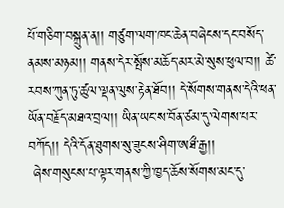པོ་གཅིག་བསྐྲུན་ན།། གཙུག་ལག་ཁང་ཆེན་བཞེངས་དང་བསོད་ནམས་མཉམ།། གནས་དེར་སྤོས་མཆོད་མར་མེ་སུས་ཕུལ་བ།། ཚེ་རབས་ཀུན་ཏུ་ཚུལ་ལྡན་ལུས་རྟེན་ཐོབ།། དེ་སོགས་གནས་དེའི་ཕན་ཡོན་བརྗོད་མཐའ་བྲལ།། ཡིན་ཡང་ས་བོན་ཙམ་དུ་ལེགས་པར་བཀོད།། དེའི་དོན་ཐུགས་སུ་ཟུངས་ཤིག་ཨཐྀ་རྒྱ།།
 ཞེས་གསུངས་པ་ལྟར་གནས་ཀྱི་ཁྱད་ཆོས་སོགས་མང་དུ་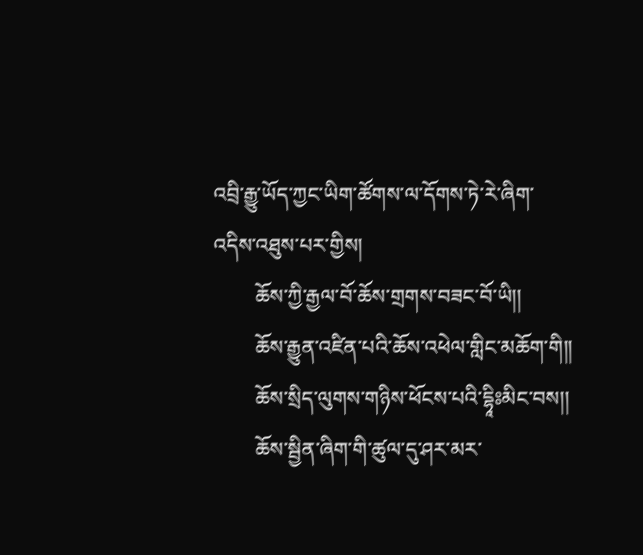འབྲི་རྒྱུ་ཡོད་ཀྱང་ཡིག་ཚོགས་ལ་དོགས་ཏེ་རེ་ཞིག་འདིས་འཐུས་པར་གྱིས།
        ཆོས་ཀྱི་རྒྱལ་བོ་ཆོས་གྲགས་བཟང་བོ་ཡི།།
        ཆོས་རྒྱུན་འཛིན་པའི་ཆོས་འཕེལ་གླིང་མཆོག་གི།།
        ཆོས་སྲིད་ལུགས་གཉིས་ཕོངས་པའི་དྷཱིཿམིང་བས།།
        ཆོས་སྦྱིན་ཞིག་གི་ཚུལ་དུ་ཤར་མར་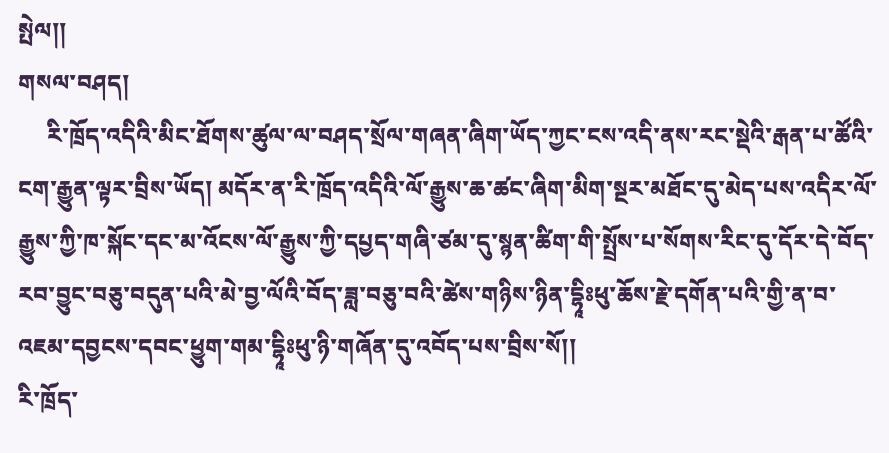སྤེལ།།
གསལ་བཤད།
     རི་ཁྲོད་འདིའི་མིང་ཐོགས་ཚུལ་ལ་བཤད་སྲོལ་གཞན་ཞིག་ཡོད་ཀྱང་ངས་འདི་ནས་རང་སྡེའི་རྒན་པ་ཚོའི་ངག་རྒྱུན་ལྟར་བྲིས་ཡོད། མདོར་ན་རི་ཁྲོད་འདིའི་ལོ་རྒྱུས་ཆ་ཚང་ཞིག་མིག་སྔར་མཐོང་དུ་མེད་པས་འདིར་ལོ་རྒྱུས་ཀྱི་ཁ་སྐོང་དང་མ་འོངས་ལོ་རྒྱུས་ཀྱི་དཔྱད་གཞི་ཙམ་དུ་སྙན་ཚིག་གི་སྤྲོས་པ་སོགས་རིང་དུ་དོར་དེ་བོད་རབ་བྱུང་བཅུ་བདུན་པའི་མེ་བྱ་ལོའི་བོད་ཟླ་བཅུ་བའི་ཚེས་གཉིས་ཉིན་དྷཱིཿཕུ་ཆོས་རྗེ་དགོན་པའི་གྱི་ན་བ་འཇམ་དབྱངས་དབང་ཕྱུག་གམ་དྷཱིཿཕུ་ཉི་གཞོན་དུ་འབོད་པས་བྲིས་སོ།།
རི་ཁྲོད་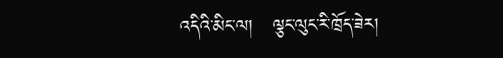འདིའི་མིང་ལ།   ལྕང་ལུང་རི་ཁྲོད་ཟེར།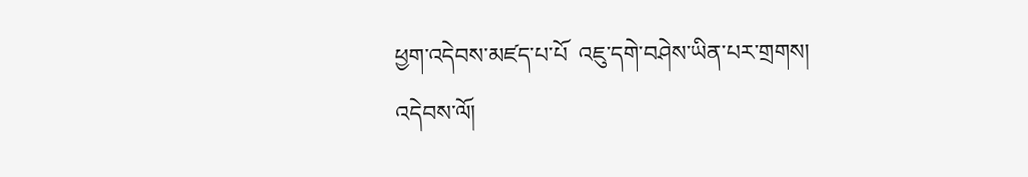ཕྱག་འདེབས་མཛད་པ་པོ  འཇུ་དགེ་བཤེས་ཡིན་པར་གྲགས།
འདེབས་ལོ།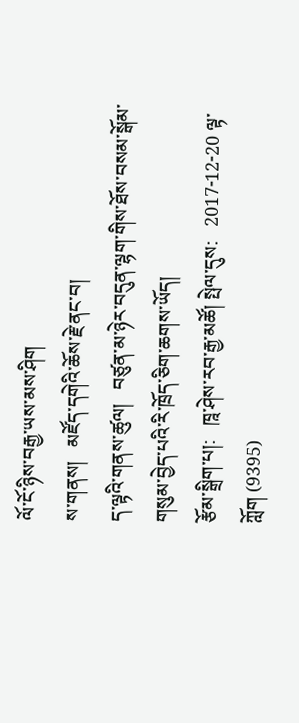ལོ་ངོ་ཉིས་བརྒྱ་ཡས་མས་ཤིག
ས་གནས།   མཛོད་དགེའི་ཆོས་རྗེ་ནང་བ།
ད་ལྟའི་གནས་ཚུལ།   བཙུན་མ་ཉེར་བདུན་ལྷག་གིས་ཐོས་བསམ་སྒོམ་གསུམ་བྱེད་པའི་རི་ཁྲོད་ཅིག་ཆགས་ཡོད།
རྩོམ་སྒྲིག་པ།:   ཁཱ་ཤེས་རབ་རྒྱ་མཚོ། སྤེལ་དུས:   2017-12-20 ལྟ་ཀློག (9395)